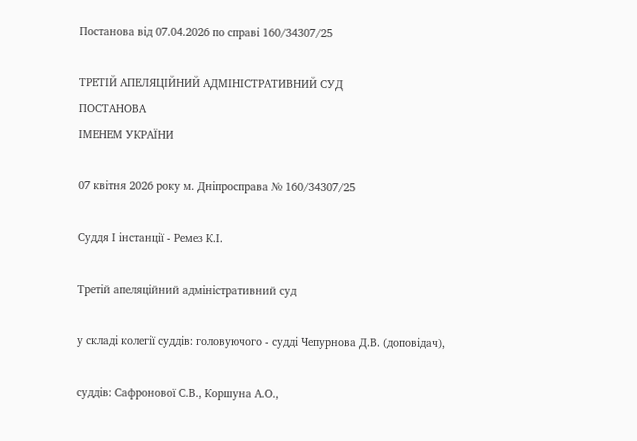Постанова від 07.04.2026 по справі 160/34307/25

ТРЕТІЙ АПЕЛЯЦІЙНИЙ АДМІНІСТРАТИВНИЙ СУД
ПОСТАНОВА
ІМЕНЕМ УКРАЇНИ

07 квітня 2026 року м. Дніпросправа № 160/34307/25

Суддя І інстанції - Ремез К.І.

Третій апеляційний адміністративний суд

у складі колегії суддів: головуючого - судді Чепурнова Д.В. (доповідач),

суддів: Сафронової С.В., Коршуна А.О.,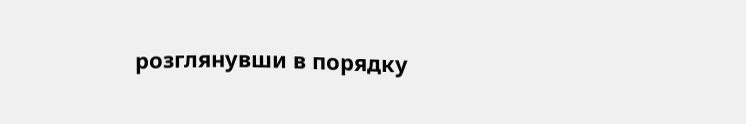розглянувши в порядку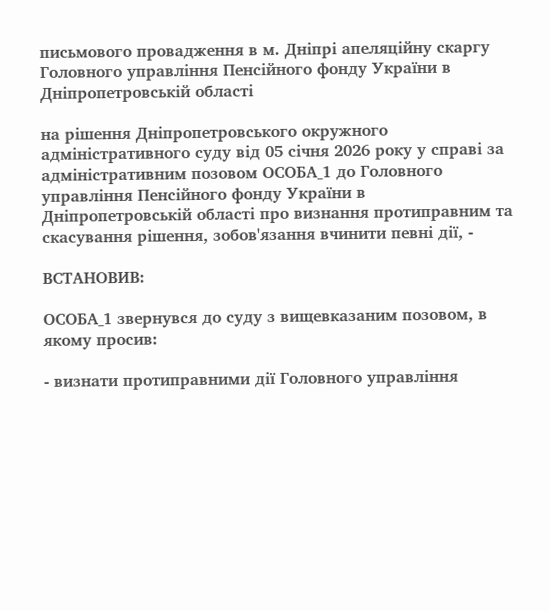письмового провадження в м. Дніпрі апеляційну скаргу Головного управління Пенсійного фонду України в Дніпропетровській області

на рішення Дніпропетровського окружного адміністративного суду від 05 січня 2026 року у справі за адміністративним позовом ОСОБА_1 до Головного управління Пенсійного фонду України в Дніпропетровській області про визнання протиправним та скасування рішення, зобов'язання вчинити певні дії, -

ВСТАНОВИВ:

ОСОБА_1 звернувся до суду з вищевказаним позовом, в якому просив:

- визнати протиправними дії Головного управління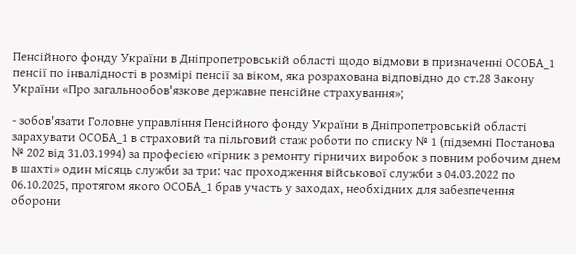Пенсійного фонду України в Дніпропетровській області щодо відмови в призначенні ОСОБА_1 пенсії по інвалідності в розмірі пенсії за віком, яка розрахована відповідно до ст.28 Закону України «Про загальнообов'язкове державне пенсійне страхування»;

- зобов'язати Головне управління Пенсійного фонду України в Дніпропетровській області зарахувати ОСОБА_1 в страховий та пільговий стаж роботи по списку № 1 (підземні Постанова № 202 від 31.03.1994) за професією «гірник з ремонту гірничих виробок з повним робочим днем в шахті» один місяць служби за три: час проходження військової служби з 04.03.2022 по 06.10.2025, протягом якого ОСОБА_1 брав участь у заходах, необхідних для забезпечення оборони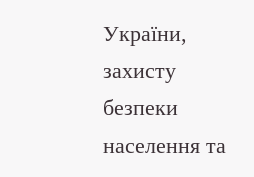України, захисту безпеки населення та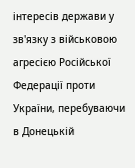інтересів держави у зв'язку з військовою агресією Російської Федерації проти України, перебуваючи в Донецькій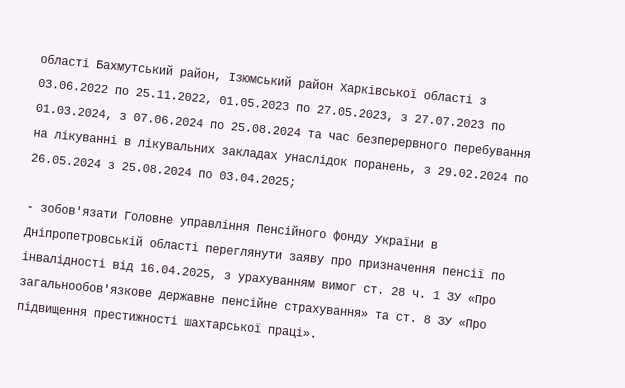області Бахмутський район, Ізюмський район Харківської області з 03.06.2022 по 25.11.2022, 01.05.2023 по 27.05.2023, з 27.07.2023 по 01.03.2024, з 07.06.2024 по 25.08.2024 та час безперервного перебування на лікуванні в лікувальних закладах унаслідок поранень, з 29.02.2024 по 26.05.2024 з 25.08.2024 по 03.04.2025;

- зобов'язати Головне управління Пенсійного фонду України в Дніпропетровській області переглянути заяву про призначення пенсії по інвалідності від 16.04.2025, з урахуванням вимог ст. 28 ч. 1 ЗУ «Про загальнообов'язкове державне пенсійне страхування» та ст. 8 ЗУ «Про підвищення престижності шахтарської праці».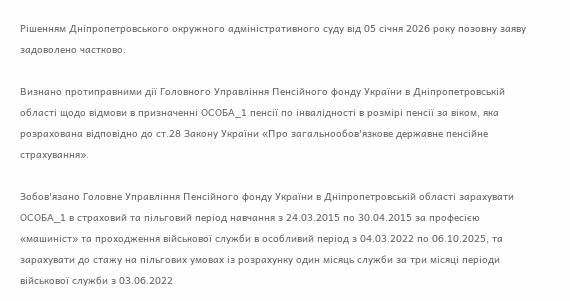Рішенням Дніпропетровського окружного адміністративного суду від 05 січня 2026 року позовну заяву задоволено частково.

Визнано протиправними дії Головного Управління Пенсійного фонду України в Дніпропетровській області щодо відмови в призначенні ОСОБА_1 пенсії по інвалідності в розмірі пенсії за віком, яка розрахована відповідно до ст.28 Закону України «Про загальнообов'язкове державне пенсійне страхування».

Зобов'язано Головне Управління Пенсійного фонду України в Дніпропетровській області зарахувати ОСОБА_1 в страховий та пільговий період навчання з 24.03.2015 по 30.04.2015 за професією «машиніст» та проходження військової служби в особливий період з 04.03.2022 по 06.10.2025, та зарахувати до стажу на пільгових умовах із розрахунку один місяць служби за три місяці періоди військової служби з 03.06.2022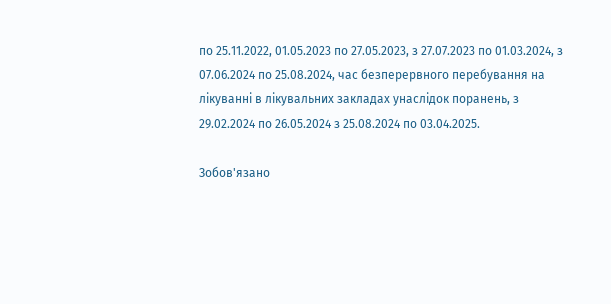по 25.11.2022, 01.05.2023 по 27.05.2023, з 27.07.2023 по 01.03.2024, з 07.06.2024 по 25.08.2024, час безперервного перебування на лікуванні в лікувальних закладах унаслідок поранень, з 29.02.2024 по 26.05.2024 з 25.08.2024 по 03.04.2025.

Зобов'язано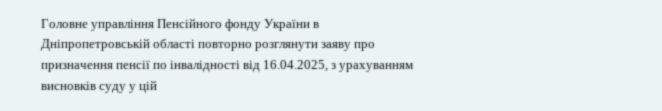Головне управління Пенсійного фонду України в Дніпропетровській області повторно розглянути заяву про призначення пенсії по інвалідності від 16.04.2025, з урахуванням висновків суду у цій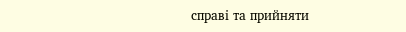справі та прийняти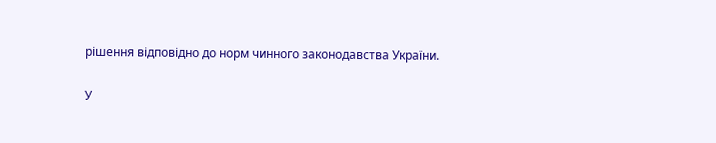рішення відповідно до норм чинного законодавства України.

У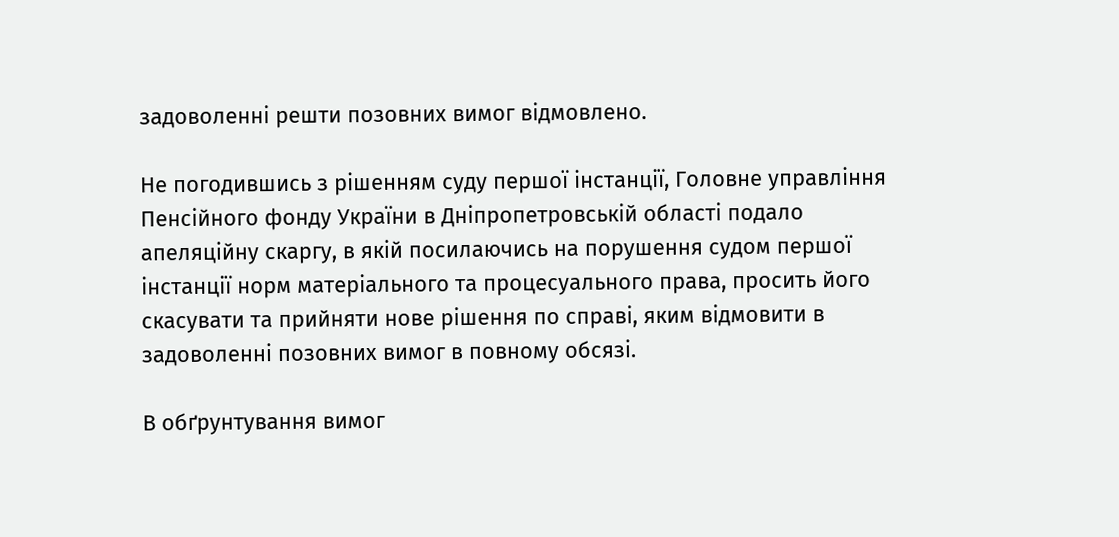задоволенні решти позовних вимог відмовлено.

Не погодившись з рішенням суду першої інстанції, Головне управління Пенсійного фонду України в Дніпропетровській області подало апеляційну скаргу, в якій посилаючись на порушення судом першої інстанції норм матеріального та процесуального права, просить його скасувати та прийняти нове рішення по справі, яким відмовити в задоволенні позовних вимог в повному обсязі.

В обґрунтування вимог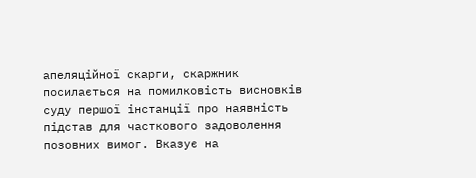апеляційної скарги, скаржник посилається на помилковість висновків суду першої інстанції про наявність підстав для часткового задоволення позовних вимог. Вказує на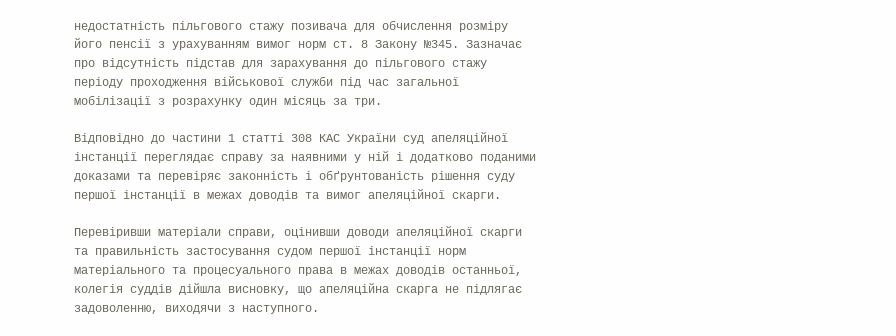недостатність пільгового стажу позивача для обчислення розміру його пенсії з урахуванням вимог норм ст. 8 Закону №345. Зазначає про відсутність підстав для зарахування до пільгового стажу періоду проходження військової служби під час загальної мобілізації з розрахунку один місяць за три.

Відповідно до частини 1 статті 308 КАС України суд апеляційної інстанції переглядає справу за наявними у ній і додатково поданими доказами та перевіряє законність і обґрунтованість рішення суду першої інстанції в межах доводів та вимог апеляційної скарги.

Перевіривши матеріали справи, оцінивши доводи апеляційної скарги та правильність застосування судом першої інстанції норм матеріального та процесуального права в межах доводів останньої, колегія суддів дійшла висновку, що апеляційна скарга не підлягає задоволенню, виходячи з наступного.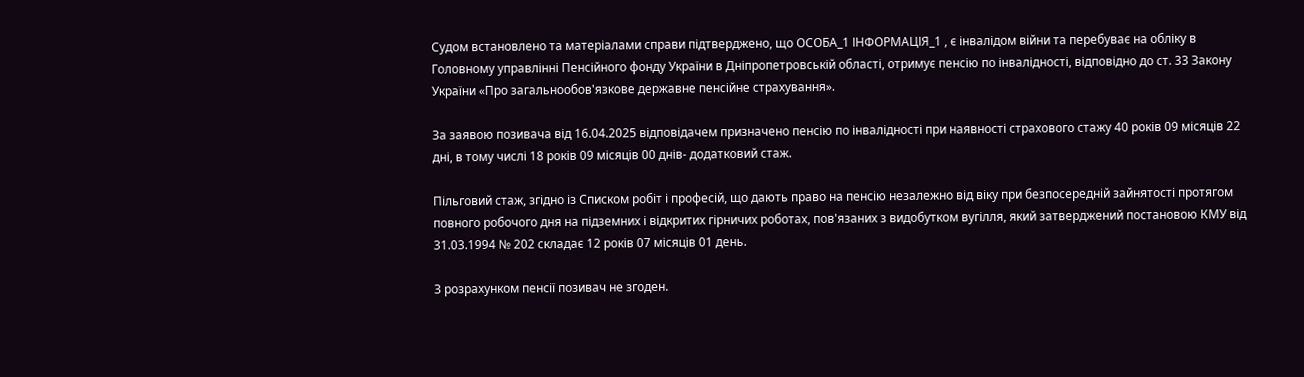Судом встановлено та матеріалами справи підтверджено, що ОСОБА_1 ІНФОРМАЦІЯ_1 , є інвалідом війни та перебуває на обліку в Головному управлінні Пенсійного фонду України в Дніпропетровській області, отримує пенсію по інвалідності, відповідно до ст. 33 Закону України «Про загальнообов'язкове державне пенсійне страхування».

За заявою позивача від 16.04.2025 відповідачем призначено пенсію по інвалідності при наявності страхового стажу 40 років 09 місяців 22 дні, в тому числі 18 років 09 місяців 00 днів- додатковий стаж.

Пільговий стаж, згідно із Списком робіт і професій, що дають право на пенсію незалежно від віку при безпосередній зайнятості протягом повного робочого дня на підземних і відкритих гірничих роботах, пов'язаних з видобутком вугілля, який затверджений постановою КМУ від 31.03.1994 № 202 складає 12 років 07 місяців 01 день.

З розрахунком пенсії позивач не згоден.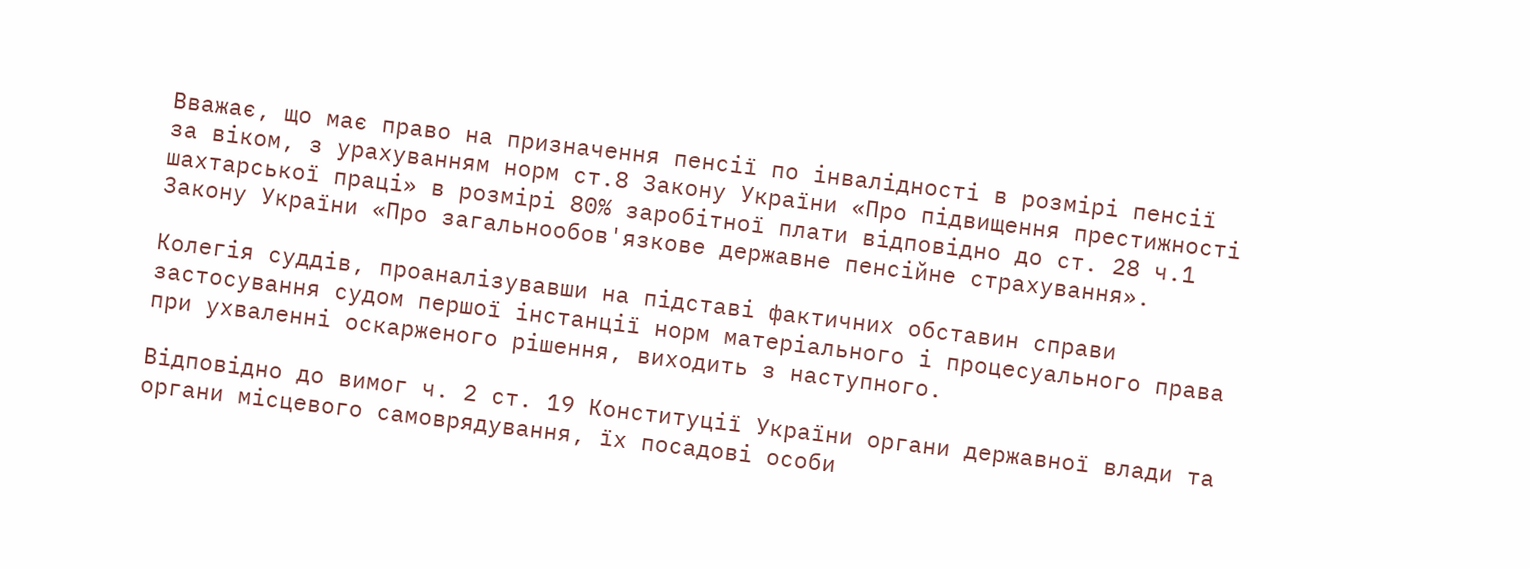Вважає, що має право на призначення пенсії по інвалідності в розмірі пенсії за віком, з урахуванням норм ст.8 Закону України «Про підвищення престижності шахтарської праці» в розмірі 80% заробітної плати відповідно до ст. 28 ч.1 Закону України «Про загальнообов'язкове державне пенсійне страхування».

Колегія суддів, проаналізувавши на підставі фактичних обставин справи застосування судом першої інстанції норм матеріального і процесуального права при ухваленні оскарженого рішення, виходить з наступного.

Відповідно до вимог ч. 2 ст. 19 Конституції України органи державної влади та органи місцевого самоврядування, їх посадові особи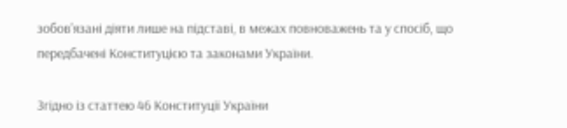зобов'язані діяти лише на підставі, в межах повноважень та у спосіб, що передбачені Конституцією та законами України.

Згідно із статтею 46 Конституції України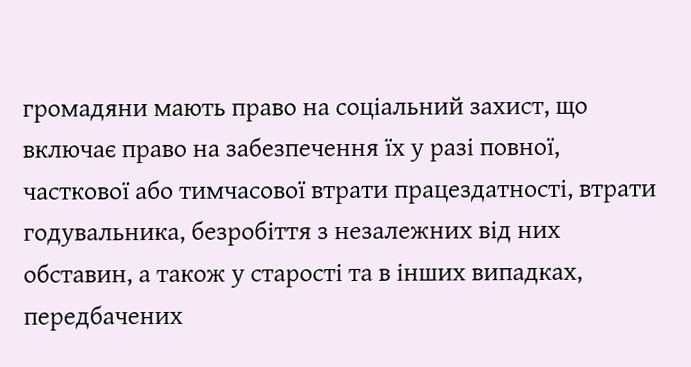громадяни мають право на соціальний захист, що включає право на забезпечення їх у разі повної, часткової або тимчасової втрати працездатності, втрати годувальника, безробіття з незалежних від них обставин, а також у старості та в інших випадках, передбачених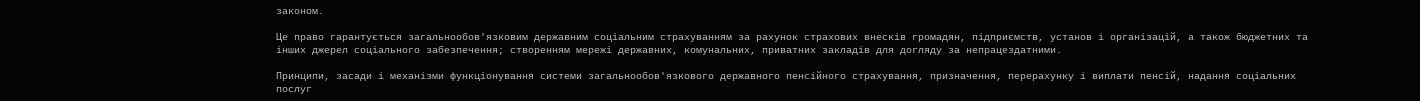законом.

Це право гарантується загальнообов'язковим державним соціальним страхуванням за рахунок страхових внесків громадян, підприємств, установ і організацій, а також бюджетних та інших джерел соціального забезпечення; створенням мережі державних, комунальних, приватних закладів для догляду за непрацездатними.

Принципи, засади і механізми функціонування системи загальнообов'язкового державного пенсійного страхування, призначення, перерахунку і виплати пенсій, надання соціальних послуг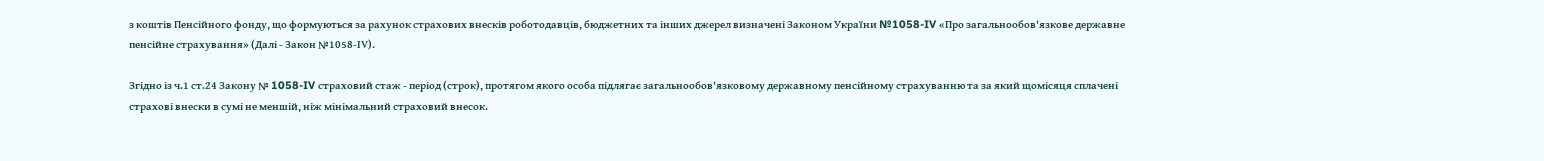з коштів Пенсійного фонду, що формуються за рахунок страхових внесків роботодавців, бюджетних та інших джерел визначені Законом України №1058-IV «Про загальнообов'язкове державне пенсійне страхування» (Далі - Закон №1058-ІV).

Згідно із ч.1 ст.24 Закону № 1058-IV страховий стаж - період (строк), протягом якого особа підлягає загальнообов'язковому державному пенсійному страхуванню та за який щомісяця сплачені страхові внески в сумі не меншій, ніж мінімальний страховий внесок.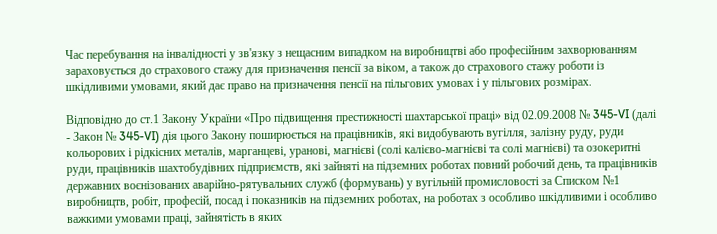Час перебування на інвалідності у зв'язку з нещасним випадком на виробництві або професійним захворюванням зараховується до страхового стажу для призначення пенсії за віком, а також до страхового стажу роботи із шкідливими умовами, який дає право на призначення пенсії на пільгових умовах і у пільгових розмірах.

Відповідно до ст.1 Закону України «Про підвищення престижності шахтарської праці» від 02.09.2008 № 345-VI (далі - Закон № 345-VI) дія цього Закону поширюється на працівників, які видобувають вугілля, залізну руду, руди кольорових і рідкісних металів, марганцеві, уранові, магнієві (солі калієво-магнієві та солі магнієві) та озокеритні руди, працівників шахтобудівних підприємств, які зайняті на підземних роботах повний робочий день, та працівників державних воєнізованих аварійно-рятувальних служб (формувань) у вугільній промисловості за Списком №1 виробництв, робіт, професій, посад і показників на підземних роботах, на роботах з особливо шкідливими і особливо важкими умовами праці, зайнятість в яких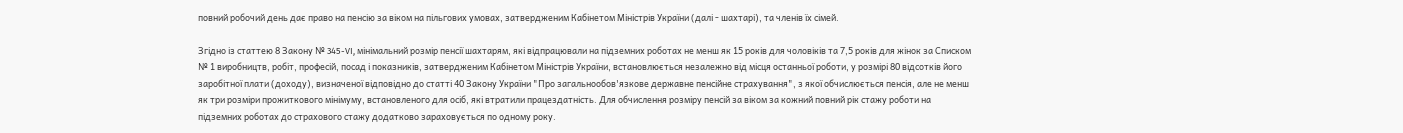повний робочий день дає право на пенсію за віком на пільгових умовах, затвердженим Кабінетом Міністрів України (далі - шахтарі), та членів їх сімей.

Згідно із статтею 8 Закону № 345-VI, мінімальний розмір пенсії шахтарям, які відпрацювали на підземних роботах не менш як 15 років для чоловіків та 7,5 років для жінок за Списком № 1 виробництв, робіт, професій, посад і показників, затвердженим Кабінетом Міністрів України, встановлюється незалежно від місця останньої роботи, у розмірі 80 відсотків його заробітної плати (доходу), визначеної відповідно до статті 40 Закону України "Про загальнообов'язкове державне пенсійне страхування", з якої обчислюється пенсія, але не менш як три розміри прожиткового мінімуму, встановленого для осіб, які втратили працездатність. Для обчислення розміру пенсій за віком за кожний повний рік стажу роботи на підземних роботах до страхового стажу додатково зараховується по одному року.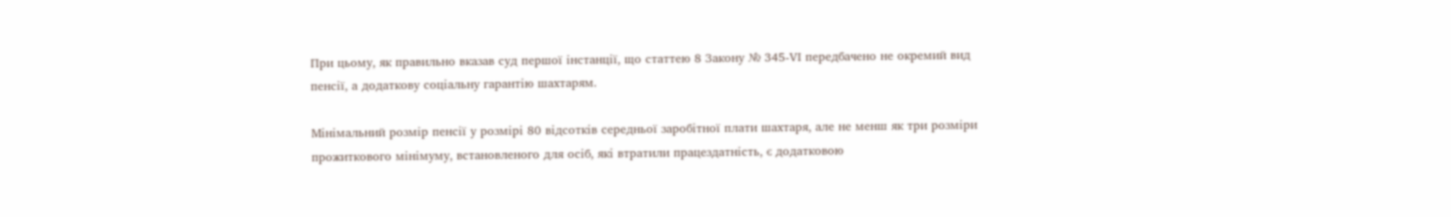При цьому, як правильно вказав суд першої інстанції, що статтею 8 Закону № 345-VI передбачено не окремий вид пенсії, а додаткову соціальну гарантію шахтарям.

Мінімальний розмір пенсії у розмірі 80 відсотків середньої заробітної плати шахтаря, але не менш як три розміри прожиткового мінімуму, встановленого для осіб, які втратили працездатність, є додатковою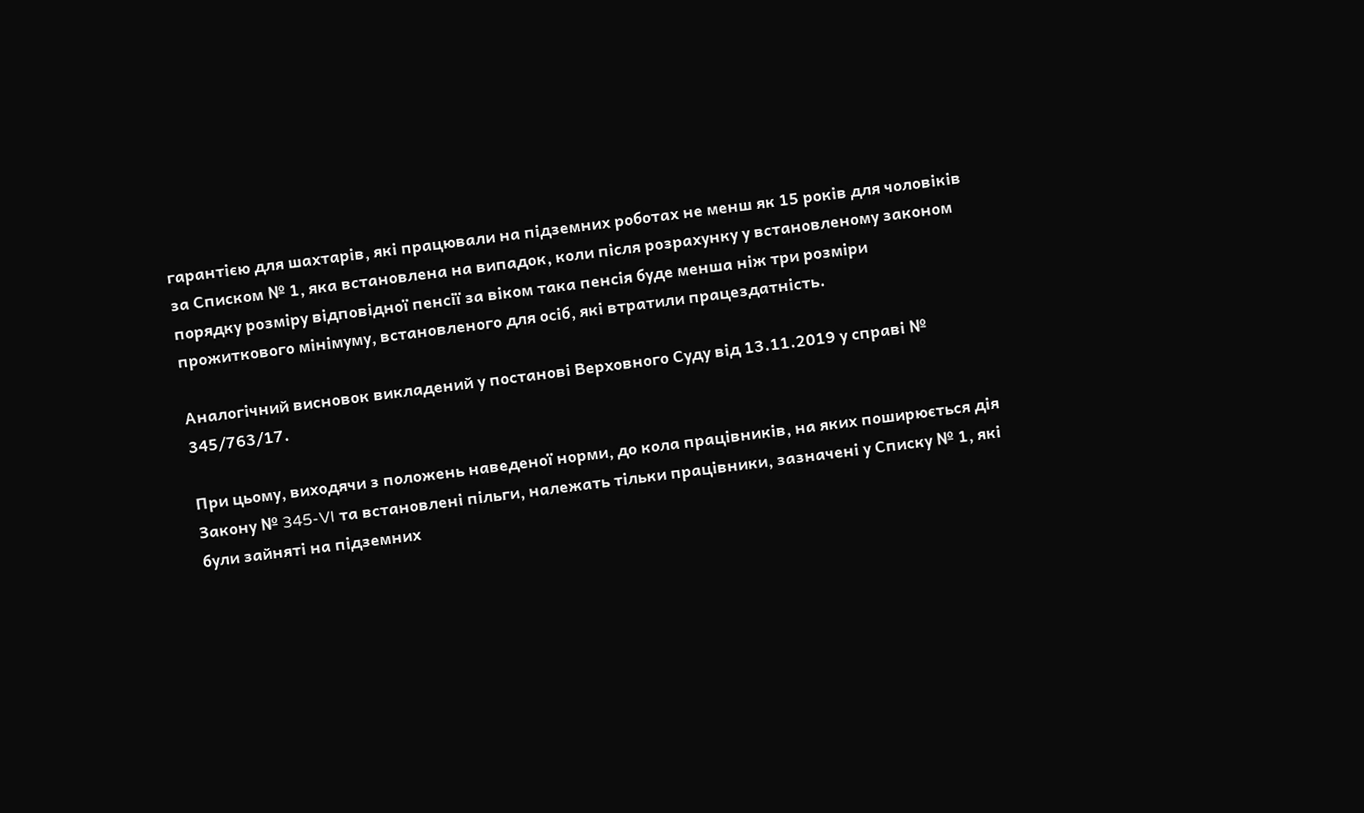гарантією для шахтарів, які працювали на підземних роботах не менш як 15 років для чоловіків за Списком № 1, яка встановлена на випадок, коли після розрахунку у встановленому законом порядку розміру відповідної пенсії за віком така пенсія буде менша ніж три розміри прожиткового мінімуму, встановленого для осіб, які втратили працездатність.

Аналогічний висновок викладений у постанові Верховного Суду від 13.11.2019 у справі № 345/763/17.

При цьому, виходячи з положень наведеної норми, до кола працівників, на яких поширюється дія Закону № 345-VI та встановлені пільги, належать тільки працівники, зазначені у Списку № 1, які були зайняті на підземних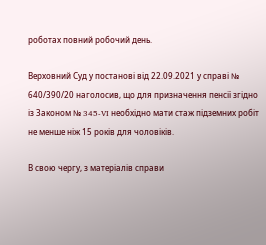роботах повний робочий день.

Верховний Суд у постанові від 22.09.2021 у справі № 640/390/20 наголосив, що для призначення пенсії згідно із Законом № 345-VI необхідно мати стаж підземних робіт не менше ніж 15 років для чоловіків.

В свою чергу, з матеріалів справи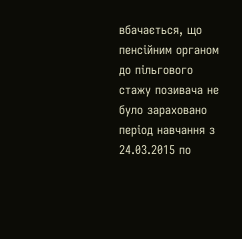вбачається, що пенсійним органом до пільгового стажу позивача не було зараховано період навчання з 24.03.2015 по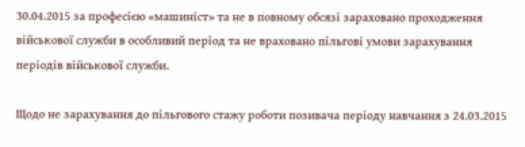30.04.2015 за професією «машиніст» та не в повному обсязі зараховано проходження військової служби в особливий період та не враховано пільгові умови зарахування періодів військової служби.

Щодо не зарахування до пільгового стажу роботи позивача періоду навчання з 24.03.2015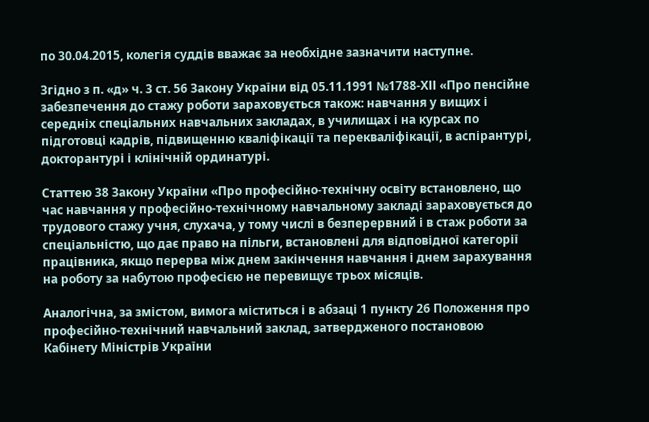по 30.04.2015, колегія суддів вважає за необхідне зазначити наступне.

Згідно з п. «д» ч. 3 ст. 56 Закону України від 05.11.1991 №1788-ХІІ «Про пенсійне забезпечення до стажу роботи зараховується також: навчання у вищих і середніх спеціальних навчальних закладах, в училищах і на курсах по підготовці кадрів, підвищенню кваліфікації та перекваліфікації, в аспірантурі, докторантурі і клінічній ординатурі.

Статтею 38 Закону України «Про професійно-технічну освіту встановлено, що час навчання у професійно-технічному навчальному закладі зараховується до трудового стажу учня, слухача, у тому числі в безперервний і в стаж роботи за спеціальністю, що дає право на пільги, встановлені для відповідної категорії працівника, якщо перерва між днем закінчення навчання і днем зарахування на роботу за набутою професією не перевищує трьох місяців.

Аналогічна, за змістом, вимога міститься і в абзаці 1 пункту 26 Положення про професійно-технічний навчальний заклад, затвердженого постановою Кабінету Міністрів України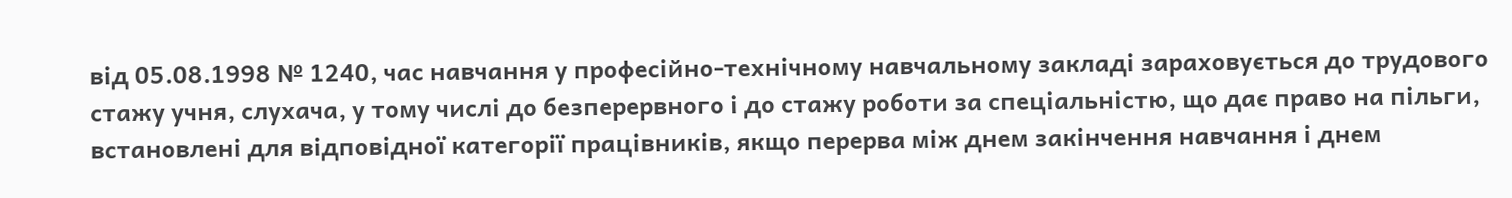від 05.08.1998 № 1240, час навчання у професійно-технічному навчальному закладі зараховується до трудового стажу учня, слухача, у тому числі до безперервного і до стажу роботи за спеціальністю, що дає право на пільги, встановлені для відповідної категорії працівників, якщо перерва між днем закінчення навчання і днем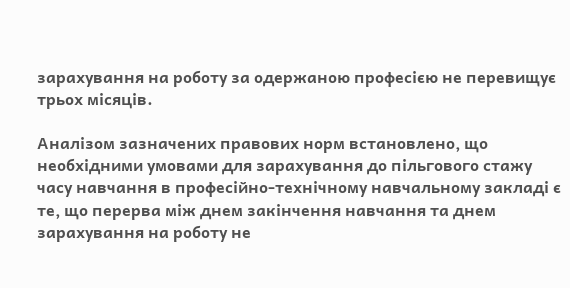зарахування на роботу за одержаною професією не перевищує трьох місяців.

Аналізом зазначених правових норм встановлено, що необхідними умовами для зарахування до пільгового стажу часу навчання в професійно-технічному навчальному закладі є те, що перерва між днем закінчення навчання та днем зарахування на роботу не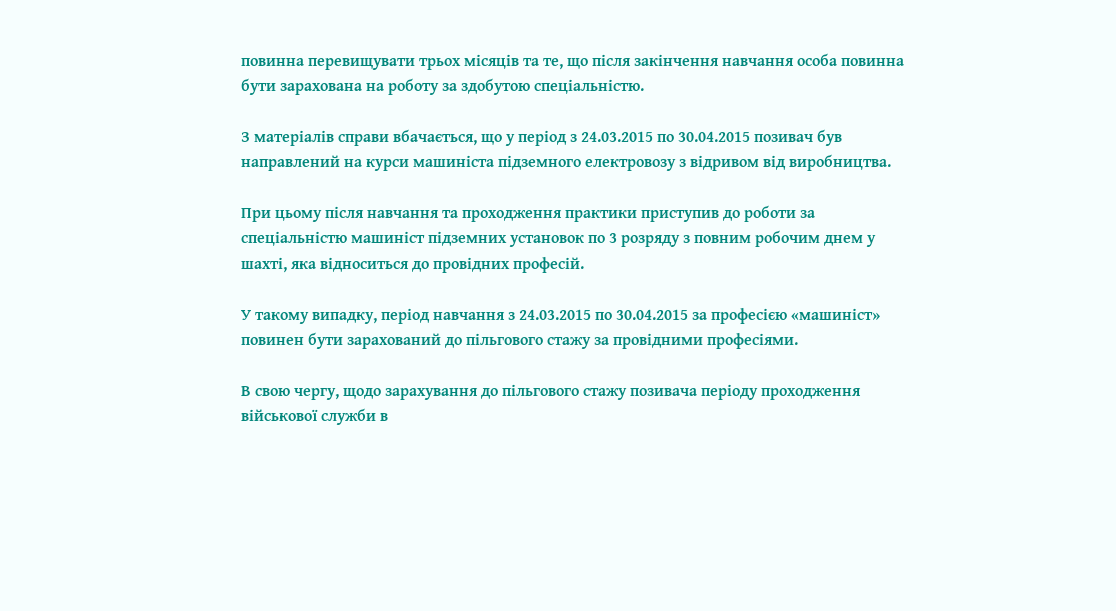повинна перевищувати трьох місяців та те, що після закінчення навчання особа повинна бути зарахована на роботу за здобутою спеціальністю.

З матеріалів справи вбачається, що у період з 24.03.2015 по 30.04.2015 позивач був направлений на курси машиніста підземного електровозу з відривом від виробництва.

При цьому після навчання та проходження практики приступив до роботи за спеціальністю машиніст підземних установок по 3 розряду з повним робочим днем у шахті, яка відноситься до провідних професій.

У такому випадку, період навчання з 24.03.2015 по 30.04.2015 за професією «машиніст» повинен бути зарахований до пільгового стажу за провідними професіями.

В свою чергу, щодо зарахування до пільгового стажу позивача періоду проходження військової служби в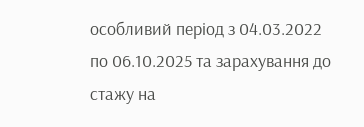особливий період з 04.03.2022 по 06.10.2025 та зарахування до стажу на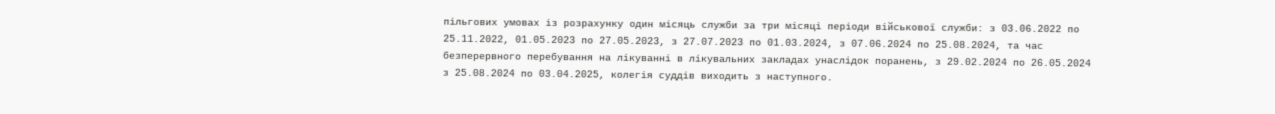пільгових умовах із розрахунку один місяць служби за три місяці періоди військової служби: з 03.06.2022 по 25.11.2022, 01.05.2023 по 27.05.2023, з 27.07.2023 по 01.03.2024, з 07.06.2024 по 25.08.2024, та час безперервного перебування на лікуванні в лікувальних закладах унаслідок поранень, з 29.02.2024 по 26.05.2024 з 25.08.2024 по 03.04.2025, колегія суддів виходить з наступного.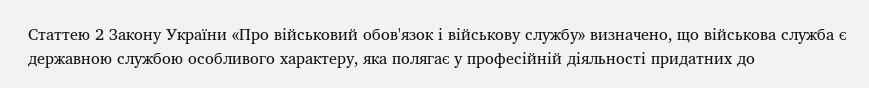Статтею 2 Закону України «Про військовий обов'язок і військову службу» визначено, що військова служба є державною службою особливого характеру, яка полягає у професійній діяльності придатних до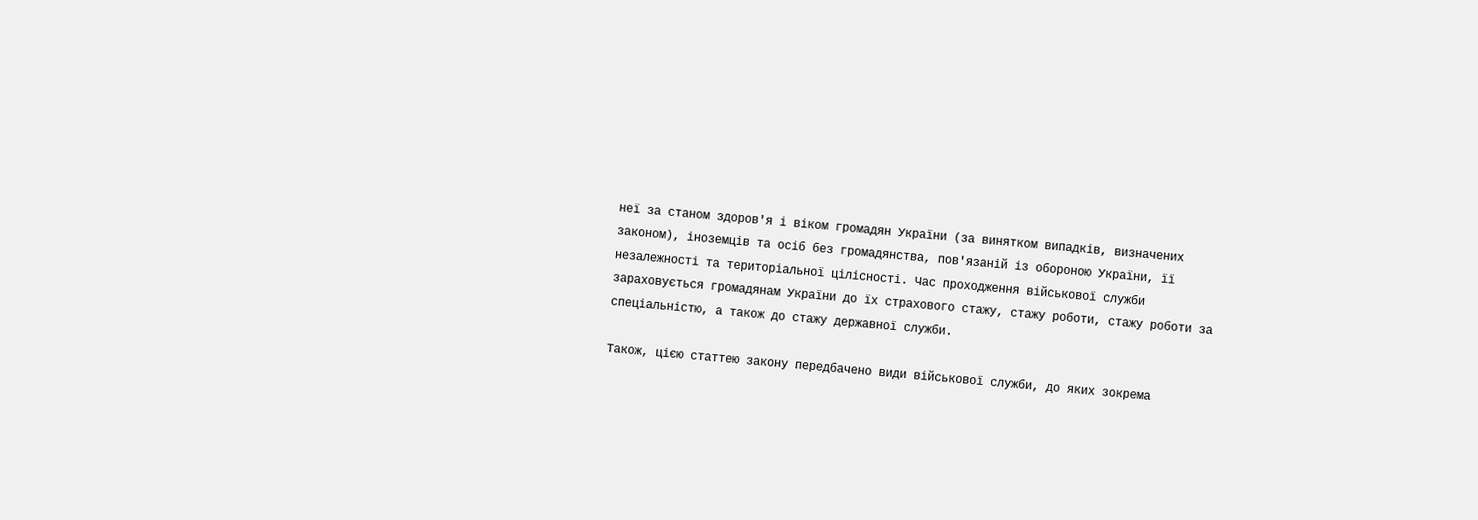неї за станом здоров'я і віком громадян України (за винятком випадків, визначених законом), іноземців та осіб без громадянства, пов'язаній із обороною України, її незалежності та територіальної цілісності. Час проходження військової служби зараховується громадянам України до їх страхового стажу, стажу роботи, стажу роботи за спеціальністю, а також до стажу державної служби.

Також, цією статтею закону передбачено види військової служби, до яких зокрема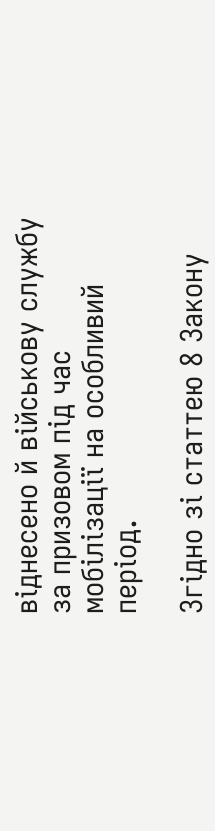віднесено й військову службу за призовом під час мобілізації на особливий період.

Згідно зі статтею 8 Закону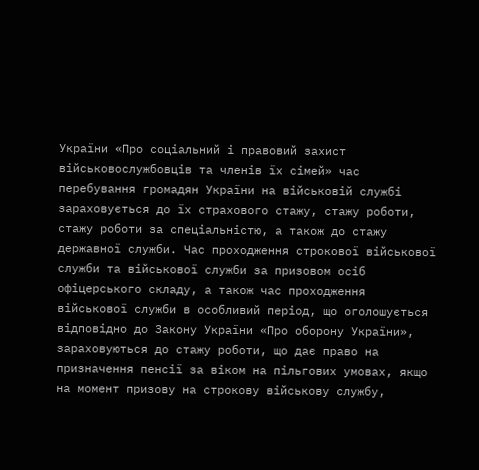України «Про соціальний і правовий захист військовослужбовців та членів їх сімей» час перебування громадян України на військовій службі зараховується до їх страхового стажу, стажу роботи, стажу роботи за спеціальністю, а також до стажу державної служби. Час проходження строкової військової служби та військової служби за призовом осіб офіцерського складу, а також час проходження військової служби в особливий період, що оголошується відповідно до Закону України «Про оборону України», зараховуються до стажу роботи, що дає право на призначення пенсії за віком на пільгових умовах, якщо на момент призову на строкову військову службу,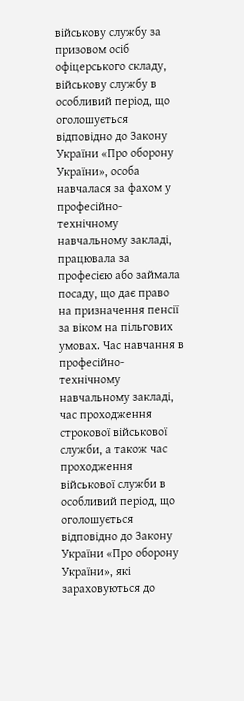військову службу за призовом осіб офіцерського складу, військову службу в особливий період, що оголошується відповідно до Закону України «Про оборону України», особа навчалася за фахом у професійно-технічному навчальному закладі, працювала за професією або займала посаду, що дає право на призначення пенсії за віком на пільгових умовах. Час навчання в професійно-технічному навчальному закладі, час проходження строкової військової служби, а також час проходження військової служби в особливий період, що оголошується відповідно до Закону України «Про оборону України», які зараховуються до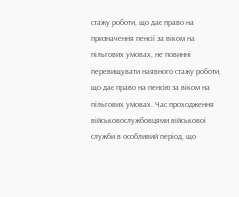стажу роботи, що дає право на призначення пенсії за віком на пільгових умовах, не повинні перевищувати наявного стажу роботи, що дає право на пенсію за віком на пільгових умовах. Час проходження військовослужбовцями військової служби в особливий період, що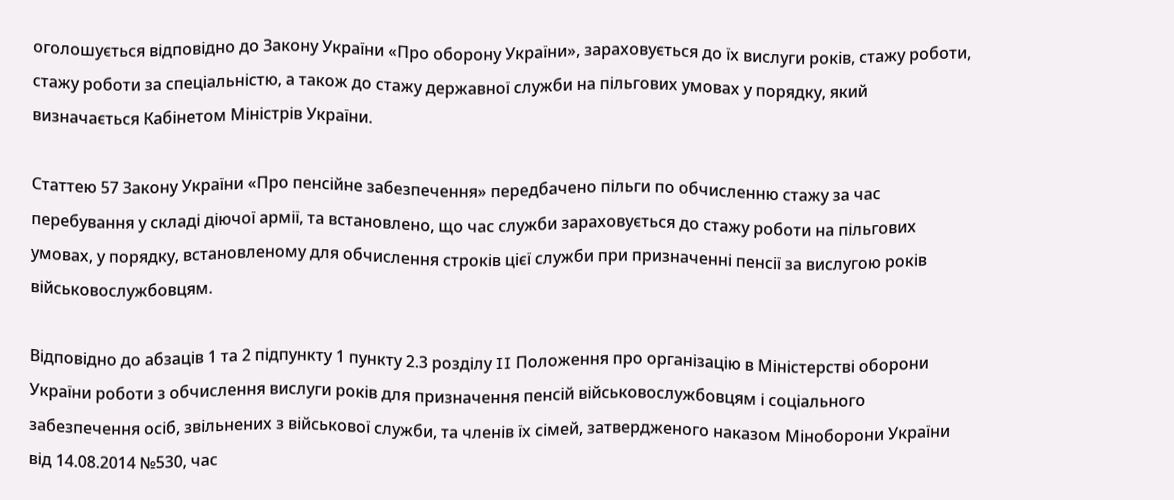оголошується відповідно до Закону України «Про оборону України», зараховується до їх вислуги років, стажу роботи, стажу роботи за спеціальністю, а також до стажу державної служби на пільгових умовах у порядку, який визначається Кабінетом Міністрів України.

Статтею 57 Закону України «Про пенсійне забезпечення» передбачено пільги по обчисленню стажу за час перебування у складі діючої армії, та встановлено, що час служби зараховується до стажу роботи на пільгових умовах, у порядку, встановленому для обчислення строків цієї служби при призначенні пенсії за вислугою років військовослужбовцям.

Відповідно до абзаців 1 та 2 підпункту 1 пункту 2.3 розділу II Положення про організацію в Міністерстві оборони України роботи з обчислення вислуги років для призначення пенсій військовослужбовцям і соціального забезпечення осіб, звільнених з військової служби, та членів їх сімей, затвердженого наказом Міноборони України від 14.08.2014 №530, час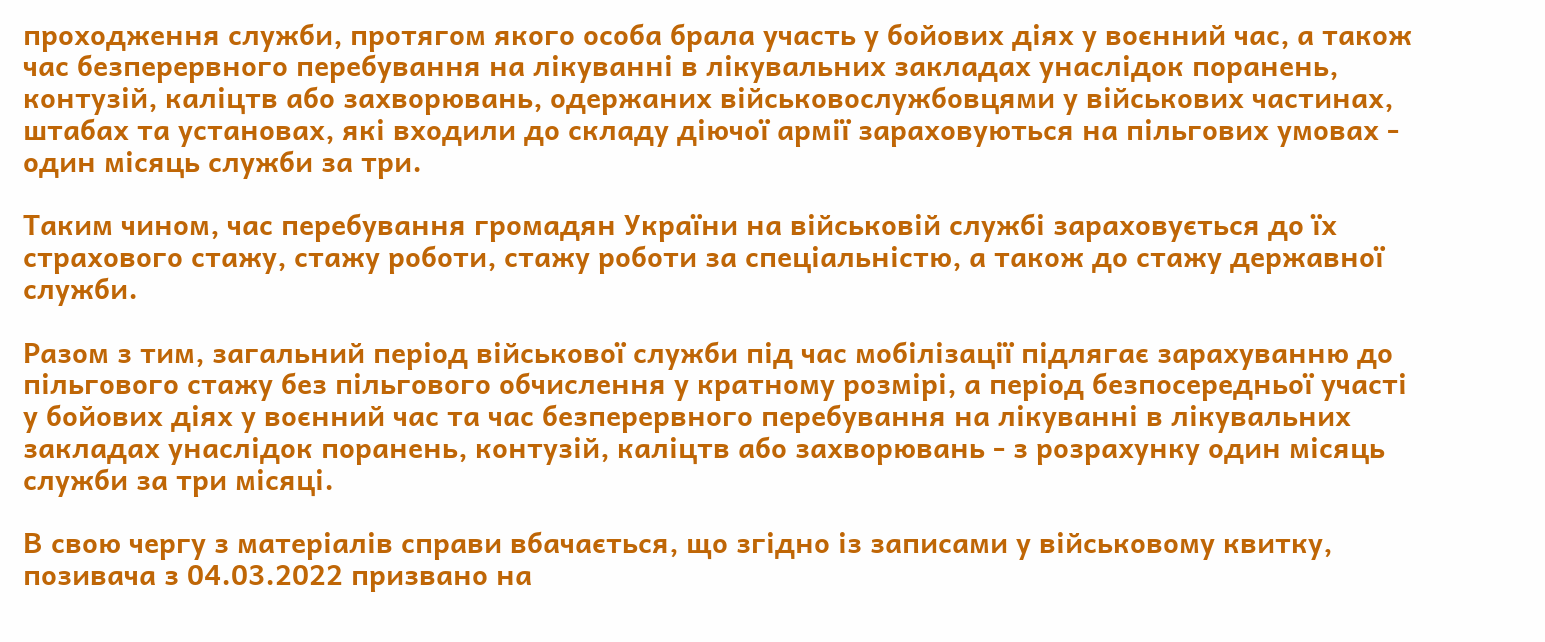проходження служби, протягом якого особа брала участь у бойових діях у воєнний час, а також час безперервного перебування на лікуванні в лікувальних закладах унаслідок поранень, контузій, каліцтв або захворювань, одержаних військовослужбовцями у військових частинах, штабах та установах, які входили до складу діючої армії зараховуються на пільгових умовах - один місяць служби за три.

Таким чином, час перебування громадян України на військовій службі зараховується до їх страхового стажу, стажу роботи, стажу роботи за спеціальністю, а також до стажу державної служби.

Разом з тим, загальний період військової служби під час мобілізації підлягає зарахуванню до пільгового стажу без пільгового обчислення у кратному розмірі, а період безпосередньої участі у бойових діях у воєнний час та час безперервного перебування на лікуванні в лікувальних закладах унаслідок поранень, контузій, каліцтв або захворювань - з розрахунку один місяць служби за три місяці.

В свою чергу з матеріалів справи вбачається, що згідно із записами у військовому квитку, позивача з 04.03.2022 призвано на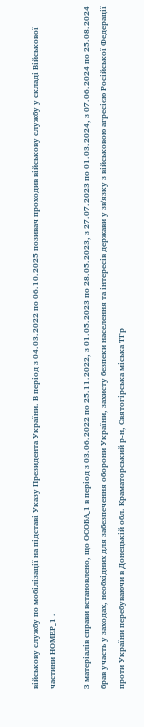військову службу по мобілізації на підставі Указу Президента України. В період з 04.03.2022 по 06.10.2025 позивач проходив військову службу у складі Військової частини НОМЕР_1 .

З матеріалів справи встановлено, що ОСОБА_1 в період з 03.06.2022 по 25.11.2022, з 01.05.2023 по 28.05.2023, з 27.07.2023 по 01.03.2024, з 07.06.2024 по 25.08.2024 брав участь у заходах, необхідних для забезпечення оборони України, захисту безпеки населення та інтересів держави у зв'язку з військовою агресією Російської Федерації проти України перебуваючи в Донецькій обл. Краматорський р-н, Святогірська міська ТГр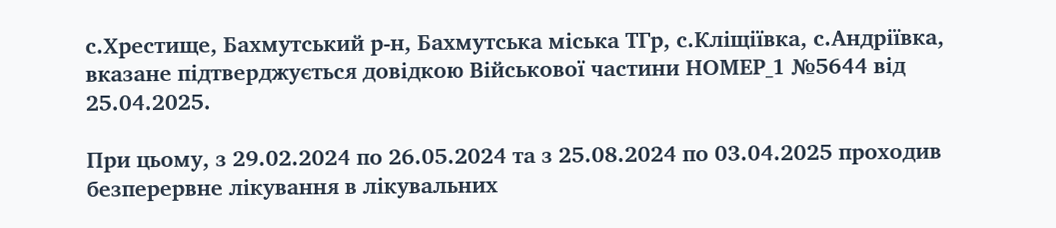с.Хрестище, Бахмутський р-н, Бахмутська міська ТГр, с.Кліщіївка, с.Андріївка, вказане підтверджується довідкою Військової частини НОМЕР_1 №5644 від 25.04.2025.

При цьому, з 29.02.2024 по 26.05.2024 та з 25.08.2024 по 03.04.2025 проходив безперервне лікування в лікувальних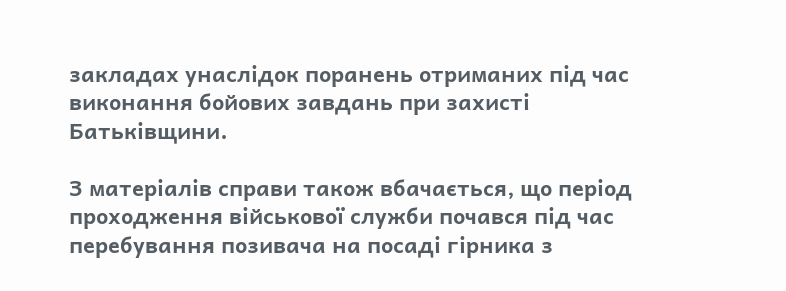закладах унаслідок поранень отриманих під час виконання бойових завдань при захисті Батьківщини.

З матеріалів справи також вбачається, що період проходження військової служби почався під час перебування позивача на посаді гірника з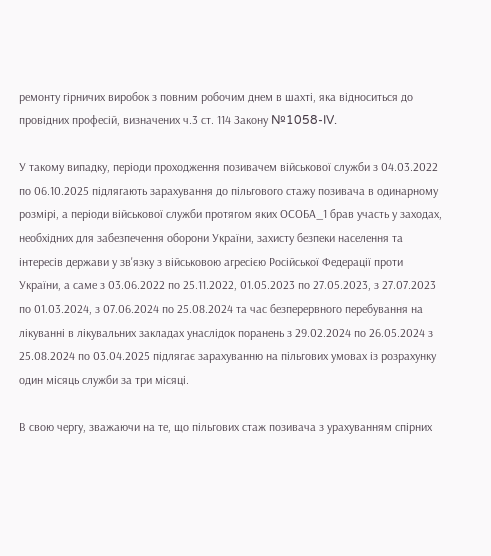ремонту гірничих виробок з повним робочим днем в шахті, яка відноситься до провідних професій, визначених ч.3 ст. 114 Закону №1058-IV.

У такому випадку, періоди проходження позивачем військової служби з 04.03.2022 по 06.10.2025 підлягають зарахування до пільгового стажу позивача в одинарному розмірі, а періоди військової служби протягом яких ОСОБА_1 брав участь у заходах, необхідних для забезпечення оборони України, захисту безпеки населення та інтересів держави у зв'язку з військовою агресією Російської Федерації проти України, а саме з 03.06.2022 по 25.11.2022, 01.05.2023 по 27.05.2023, з 27.07.2023 по 01.03.2024, з 07.06.2024 по 25.08.2024 та час безперервного перебування на лікуванні в лікувальних закладах унаслідок поранень з 29.02.2024 по 26.05.2024 з 25.08.2024 по 03.04.2025 підлягає зарахуванню на пільгових умовах із розрахунку один місяць служби за три місяці.

В свою чергу, зважаючи на те, що пільгових стаж позивача з урахуванням спірних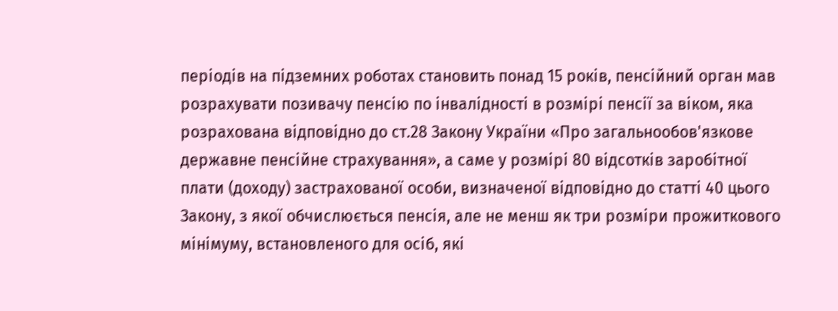періодів на підземних роботах становить понад 15 років, пенсійний орган мав розрахувати позивачу пенсію по інвалідності в розмірі пенсії за віком, яка розрахована відповідно до ст.28 Закону України «Про загальнообов'язкове державне пенсійне страхування», а саме у розмірі 80 відсотків заробітної плати (доходу) застрахованої особи, визначеної відповідно до статті 40 цього Закону, з якої обчислюється пенсія, але не менш як три розміри прожиткового мінімуму, встановленого для осіб, які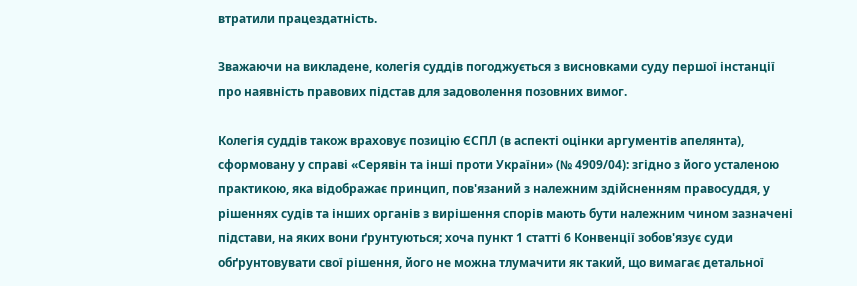втратили працездатність.

Зважаючи на викладене, колегія суддів погоджується з висновками суду першої інстанції про наявність правових підстав для задоволення позовних вимог.

Колегія суддів також враховує позицію ЄСПЛ (в аспекті оцінки аргументів апелянта), сформовану у справі «Серявін та інші проти України» (№ 4909/04): згідно з його усталеною практикою, яка відображає принцип, пов'язаний з належним здійсненням правосуддя, у рішеннях судів та інших органів з вирішення спорів мають бути належним чином зазначені підстави, на яких вони ґрунтуються; хоча пункт 1 статті 6 Конвенції зобов'язує суди обґрунтовувати свої рішення, його не можна тлумачити як такий, що вимагає детальної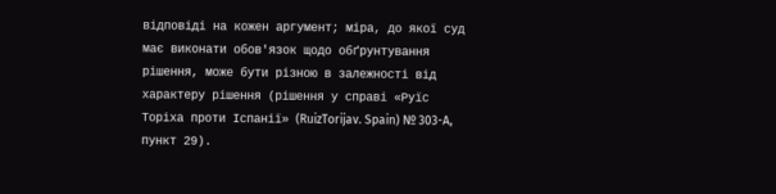відповіді на кожен аргумент; міра, до якої суд має виконати обов'язок щодо обґрунтування рішення, може бути різною в залежності від характеру рішення (рішення у справі «Руїс Торіха проти Іспанії» (RuizTorijav. Spain) № 303-A, пункт 29).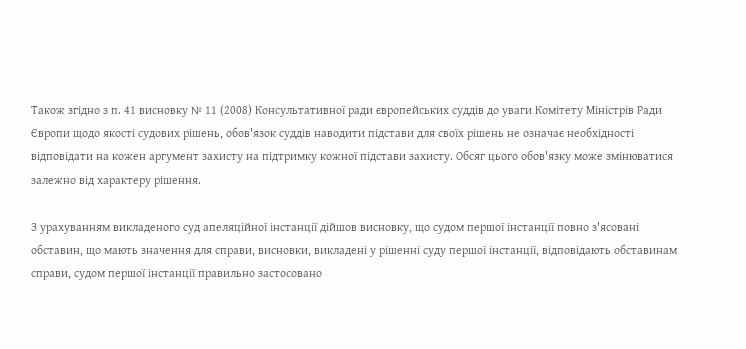Також згідно з п. 41 висновку № 11 (2008) Консультативної ради європейських суддів до уваги Комітету Міністрів Ради Європи щодо якості судових рішень, обов'язок суддів наводити підстави для своїх рішень не означає необхідності відповідати на кожен аргумент захисту на підтримку кожної підстави захисту. Обсяг цього обов'язку може змінюватися залежно від характеру рішення.

З урахуванням викладеного суд апеляційної інстанції дійшов висновку, що судом першої інстанції повно з'ясовані обставин, що мають значення для справи, висновки, викладені у рішенні суду першої інстанції, відповідають обставинам справи, судом першої інстанції правильно застосовано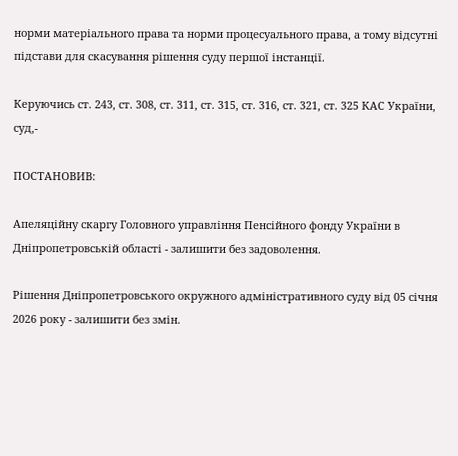норми матеріального права та норми процесуального права, а тому відсутні підстави для скасування рішення суду першої інстанції.

Керуючись ст. 243, ст. 308, ст. 311, ст. 315, ст. 316, ст. 321, ст. 325 КАС України, суд,-

ПОСТАНОВИВ:

Апеляційну скаргу Головного управління Пенсійного фонду України в Дніпропетровській області - залишити без задоволення.

Рішення Дніпропетровського окружного адміністративного суду від 05 січня 2026 року - залишити без змін.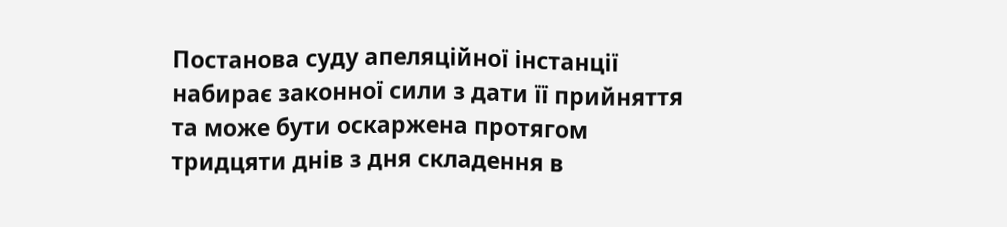Постанова суду апеляційної інстанції набирає законної сили з дати її прийняття та може бути оскаржена протягом тридцяти днів з дня складення в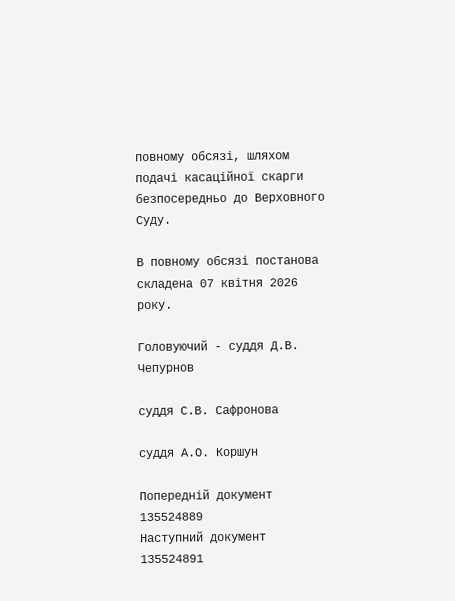повному обсязі, шляхом подачі касаційної скарги безпосередньо до Верховного Суду.

В повному обсязі постанова складена 07 квітня 2026 року.

Головуючий - суддя Д.В. Чепурнов

суддя С.В. Сафронова

суддя А.О. Коршун

Попередній документ
135524889
Наступний документ
135524891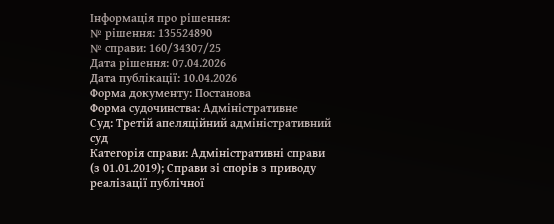Інформація про рішення:
№ рішення: 135524890
№ справи: 160/34307/25
Дата рішення: 07.04.2026
Дата публікації: 10.04.2026
Форма документу: Постанова
Форма судочинства: Адміністративне
Суд: Третій апеляційний адміністративний суд
Категорія справи: Адміністративні справи (з 01.01.2019); Справи зі спорів з приводу реалізації публічної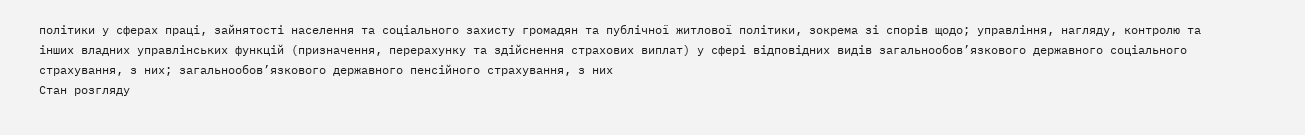політики у сферах праці, зайнятості населення та соціального захисту громадян та публічної житлової політики, зокрема зі спорів щодо; управління, нагляду, контролю та інших владних управлінських функцій (призначення, перерахунку та здійснення страхових виплат) у сфері відповідних видів загальнообов’язкового державного соціального страхування, з них; загальнообов’язкового державного пенсійного страхування, з них
Стан розгляду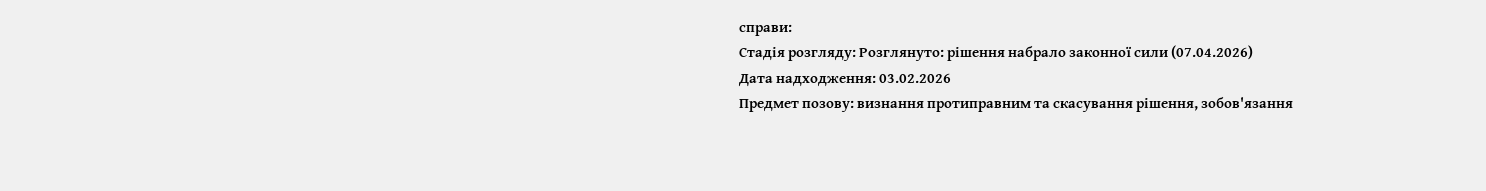справи:
Стадія розгляду: Розглянуто: рішення набрало законної сили (07.04.2026)
Дата надходження: 03.02.2026
Предмет позову: визнання протиправним та скасування рішення, зобов'язання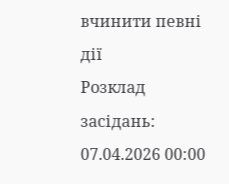вчинити певні дії
Розклад засідань:
07.04.2026 00:00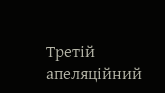Третій апеляційний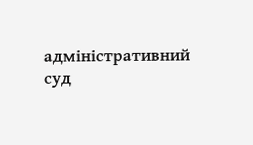адміністративний суд